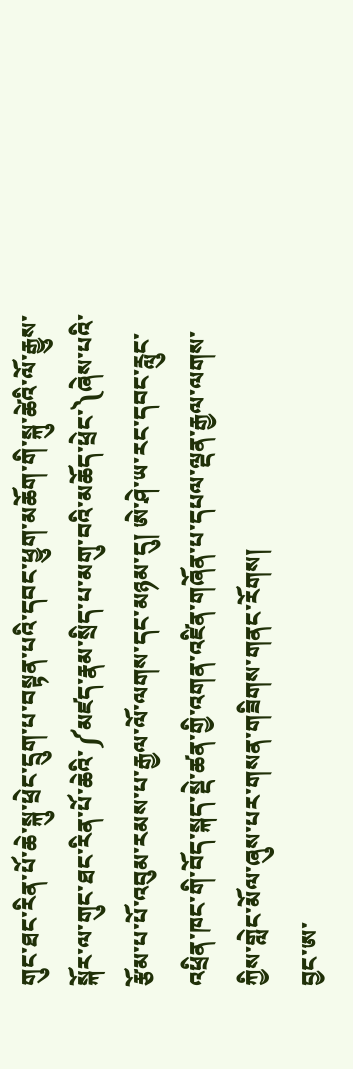གུང་ཐང་རིན་པོ་ཆེ་སྐུ་ཕྲེང་དྲུག་པ་བསྟན་པའི་དབང་ཕྱུག་མཆོག་གི་སྐུ་ཚེའི་ལོ་རྒྱུས་སྐོར་ལ་གུང་ཐང་རིན་པོ་ཆེའི་༼མཛད་རྣམ་སྲིད་པ་མགུ་བའི་མཆོད་ཕྲེང་༽ཞེས་པའི་རྩོམ་པ་པོ་འབུམ་རམས་པ་རྒྱལ་ལོ་ལགས་དང་མཉམ་དུ། ཨེ་ཤེ་ཡ་རང་དབང་རླུང་འཕྲིན་ཁང་གི་བོད་སྐད་སྡེ་ཚན་གྱི་འགན་འཛིན་གཞོན་པ་དཔལ་ལྡན་རྒྱལ་ལགས་ཀྱིས་གླེང་མོལ་ཞུས་པར་གསན་གཟིགས་གནང་རོགས།
བྱང་ཨ་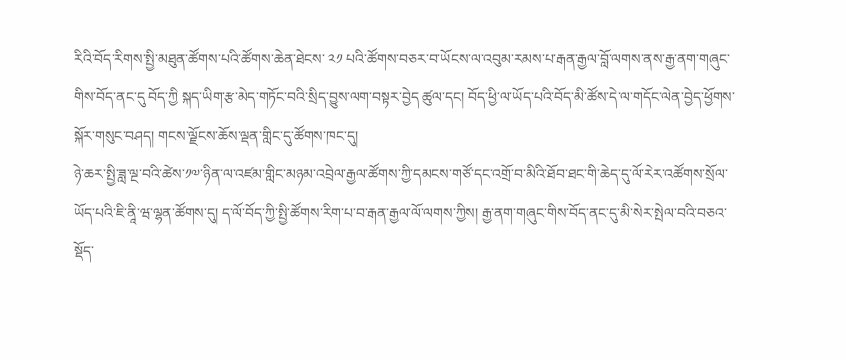རིའི་བོད་རིགས་སྤྱི་མཐུན་ཚོགས་པའི་ཚོགས་ཆེན་ཐེངས་ ༢༡ པའི་ཚོགས་བཅར་བ་ཡོངས་ལ་འབུམ་རམས་པ་རྒན་རྒྱལ་བློ་ལགས་ནས་རྒྱ་ནག་གཞུང་གིས་བོད་ནང་དུ བོད་ཀྱི སྐད་ཡིག་རྩ་མེད་གཏོང་བའི་སྲིད་བྱུས་ལག་བསྟར་བྱེད ཚུལ་དང། བོད་ཕྱི་ལ་ཡོད་པའི་བོད་མི་ཚོས་དེ་ལ་གདོང་ལེན་བྱེད་ཕྱོགས་སྐོར་གསུང་བཤད། གངས་ལྗོངས་ཆོས་ལྡན་གླིང་དུ་ཚོགས་ཁང་དུ།
ཉེ་ཆར་སྤྱི་ཟླ་ལྔ་བའི་ཚེས་༡༧་ཉིན་ལ་འཛམ་གླིང་མཉམ་འབྲེལ་རྒྱལ་ཚོགས་ཀྱི་དམངས་གཙོ་དང་འགྲོ་བ་མིའི་ཐོབ་ཐང་གི་ཆེད་དུ་ལོ་རེར་འཚོགས་སྲོལ་ཡོད་པའི་ཇི་ནཱི་ཝ་ལྷན་ཚོགས་དུ། ད་ལོ་བོད་ཀྱི་སྤྱི་ཚོགས་རིག་པ་བ་རྒན་རྒྱལ་ལོ་ལགས་ཀྱིས། རྒྱ་ནག་གཞུང་གིས་བོད་ནང་དུ་མི་སེར་སྤེལ་བའི་བཅའ་སྡོད་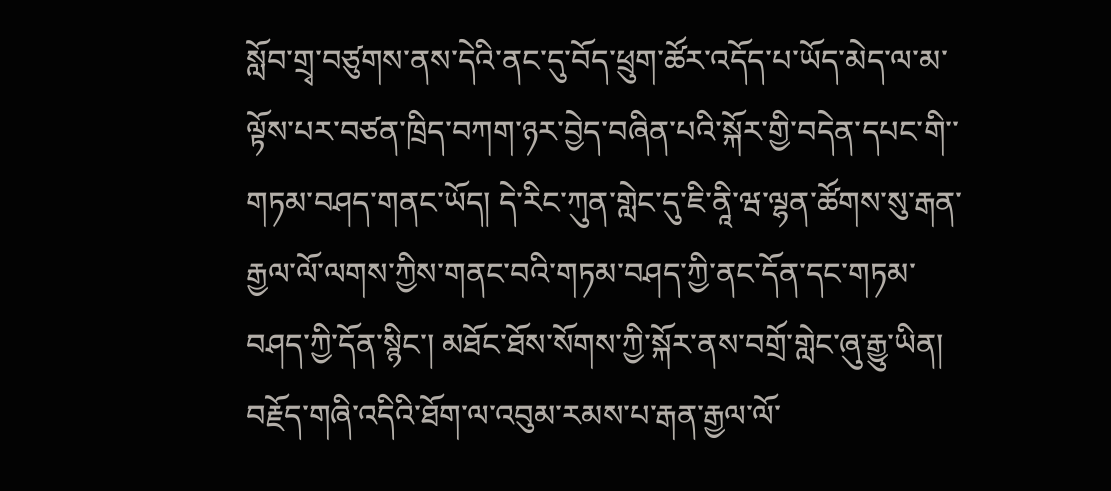སློབ་གྲྭ་བཙུགས་ནས་དེའི་ནང་དུ་བོད་ཕྲུག་ཚོར་འདོད་པ་ཡོད་མེད་ལ་མ་ལྟོས་པར་བཙན་ཁྲིད་བཀག་ཉར་བྱེད་བཞིན་པའི་སྐོར་གྱི་བདེན་དཔང་གི་་གཏམ་བཤད་གནང་ཡོད། དེ་རིང་ཀུན་གླེང་དུ་ཇི་ནཱི་ཝ་ལྷན་ཚོགས་སུ་རྒན་རྒྱལ་ལོ་ལགས་ཀྱིས་གནང་བའི་གཏམ་བཤད་ཀྱི་ནང་དོན་དང་གཏམ་བཤད་ཀྱི་དོན་སྙིང་། མཐོང་ཐོས་སོགས་ཀྱི་སྐོར་ནས་བགྲོ་གླེང་ཞུ་རྒྱུ་ཡིན། བརྗོད་གཞི་འདིའི་ཐོག་ལ་འབུམ་རམས་པ་རྒན་རྒྱལ་ལོ་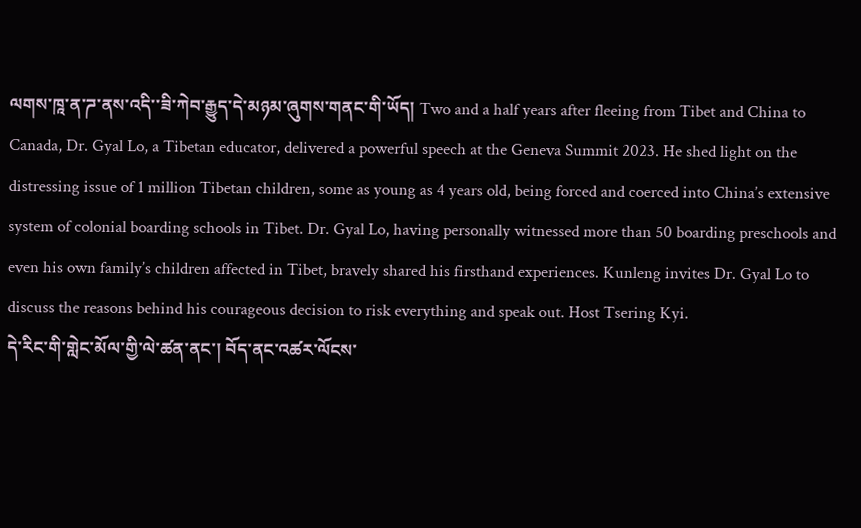ལགས་ཁཱ་ན་ཌ་ནས་འདི་་ཟི་ཀེབ་རྒྱུད་དེ་མཉམ་ཞུགས་གནང་གི་ཡོད། Two and a half years after fleeing from Tibet and China to Canada, Dr. Gyal Lo, a Tibetan educator, delivered a powerful speech at the Geneva Summit 2023. He shed light on the distressing issue of 1 million Tibetan children, some as young as 4 years old, being forced and coerced into China’s extensive system of colonial boarding schools in Tibet. Dr. Gyal Lo, having personally witnessed more than 50 boarding preschools and even his own family’s children affected in Tibet, bravely shared his firsthand experiences. Kunleng invites Dr. Gyal Lo to discuss the reasons behind his courageous decision to risk everything and speak out. Host Tsering Kyi.
དེ་རིང་གི་གླེང་མོལ་གྱི་ལེ་ཚན་ནང་། བོད་ནང་འཚར་ལོངས་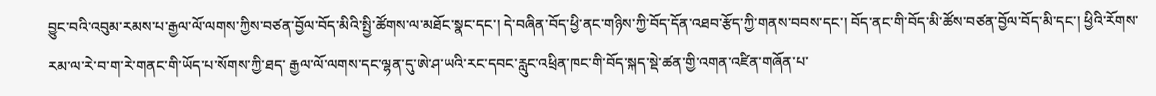བྱུང་བའི་འབུམ་རམས་པ་རྒྱལ་ལོ་ལགས་ཀྱིས་བཙན་བྱོལ་བོད་མིའི་སྤྱི་ཚོགས་ལ་མཐོང་སྣང་དང་། དེ་བཞིན་བོད་ཕྱི་ནང་གཉིས་ཀྱི་བོད་དོན་འཐབ་རྩོད་ཀྱི་གནས་བབས་དང་། བོད་ནང་གི་བོད་མི་ཚོས་བཙན་བྱོལ་བོད་མི་དང་། ཕྱིའི་རོགས་རམ་ལ་རེ་བ་ག་རེ་གནང་གི་ཡོད་པ་སོགས་ཀྱི་ཐད་ རྒྱལ་ལོ་ལགས་དང་ལྷན་དུ་ཨེ་ཤ་ཡའི་རང་དབང་རླུང་འཕྲིན་ཁང་གི་བོད་སྐད་སྡེ་ཚན་གྱི་འགན་འཛིན་གཞོན་པ་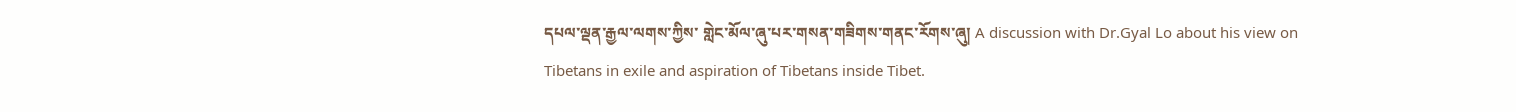དཔལ་ལྡན་རྒྱལ་ལགས་ཀྱིས་ གླེང་མོལ་ཞུ་པར་གསན་གཟིགས་གནང་རོགས་ཞུ། A discussion with Dr.Gyal Lo about his view on Tibetans in exile and aspiration of Tibetans inside Tibet.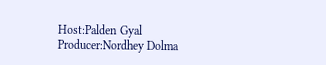Host:Palden Gyal Producer:Nordhey Dolma